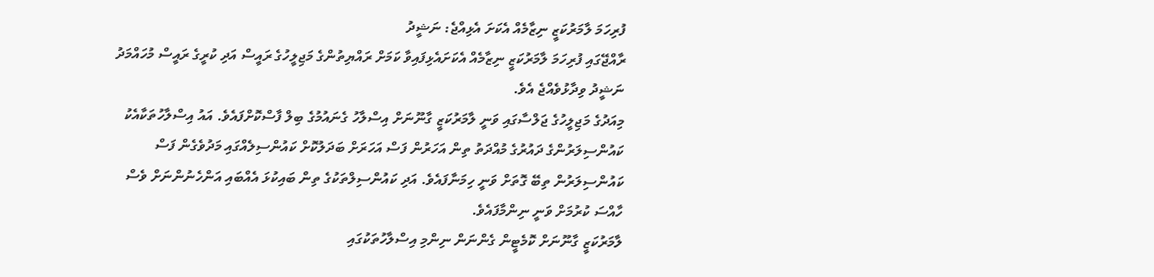ފުރިހަމަ ލާމަރުކަޒީ ނިޒާމެއް އެކަށަ އެޅިއްޖެ: ނަޝީދު
ރާއްޖޭގައި ފުރިހަމަ ލާމަރުކަޒީ ނިޒާމެއް އެކަށައެޅިފައިވާ ކަމަށް ރައްޔިތުންގެ މަޖިލީހުގެ ރައީސް އަދި ކުރީގެ ރައީސް މުހައްމަދު ނަޝީދު ވިދާޅުވެއްޖެ އެވެ.
މިއަދުގެ މަޖިލީހުގެ ޖަލްސާގައި ވަނީ ލާމަރުކަޒީ ގާނޫނަށް އިސްލާހު ގެނައުމުގެ ބިލް ފާސްކޮށްފައެވެ. އައު އިސްލާހުތަކާއެކު ކައުންސިލަރުންގެ ދައުރުގެ މުއްދަތު ތިން އަހަރުން ފަސް އަހަރަށް ބަދަލުކޮށް ކައުންސިލެއްގައި މަދުވެގެން ފަސް ކައުންސިލަރުން ތިބޭ ގޮތަށް ވަނީ ހިމަނާފައެވެ. އަދި ކައުންސިލްތަކުގެ ތިން ބައިކުޅަ އެއްބައި އަންހެނުންނަށް ވެސް ހާއްސަ ކުރުމަށް ވަނީ ނިންމާފައެވެ.
ލާމަރުކަޒީ ގާނޫނަށް ކޮމެޓީން ގެންނަން ނިންމި އިސްލާހުތަކުގައި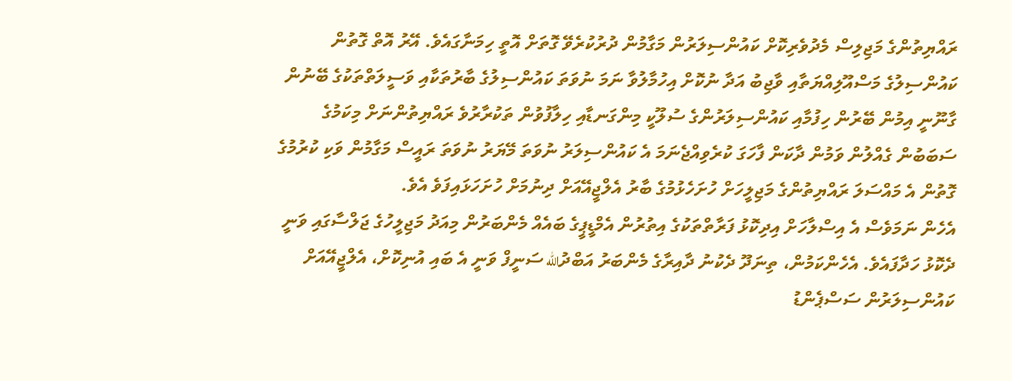ރައްޔިތުންގެ މަޖިލިސް މެދުވެރިކޮށް ކައުންސިލަރުން މަގާމުން ދުރުކުރެވޭ ގޮތަށް އޮތީ ހިމަނާގައެވެ. އޭރު އޮތް ގޮތުން ކައުންސިލުގެ މަސްއޫލިއްޔަތާއި ވާޖިބު އަދާ ނުކޮށް އިހުމާލުވާ ނަމަ ނުވަތަ ކައުންސިލުގެ ބާރުތަކާއި ވަސީލަތްތަކުގެ ބޭނުން ގާނޫނީ އިމުން ބޭރުން ހިފުމާއި ކައުންސިލަރުންގެ ސުލޫކީ މިންގަނޑާއި ހިލާފުވުން ތަކުރާރުވެ ރައްޔިތުންނަށް މިކަމުގެ ސަބަބުން ގެއްލުން ވަމުން ދާކަން ފާހަގަ ކުރެވިއްޖެނަމަ އެ ކައުންސިލަރު ނުވަތަ މޭޔަރު ނުވަތަ ރައީސް މަގާމުން ވަކި ކުރުމުގެ ގޮތުން އެ މައްސަލަ ރައްޔިތުންގެ މަޖިލީހަށް ހުށަހެޅުމުގެ ބާރު އެލްޖީއޭއަށް ދިނުމަށް ހުށަހަޅައިފަވެ އެވެ.
އެހެން ނަމަވެސް އެ އިސްލާހަށް އިދިކޮޅު ފަރާތްތަކުގެ އިތުރުން އެމްޑީޕީގެ ބައެއް މެންބަރުން މިއަދު މަޖިލީހުގެ ޖަލްސާގައި ވަނީ ދެކޮޅު ހަދާފައެވެ. އެހެންކަމުން، ތިނަދޫ ދެކުނު ދާއިރާގެ މެންބަރު އަބްދުالله ސަނީފް ވަނީ އެ ބައި އުނިކޮށް، އެލްޖީއޭއަށް ކައުންސިލަރުން ސަސްޕެންޑު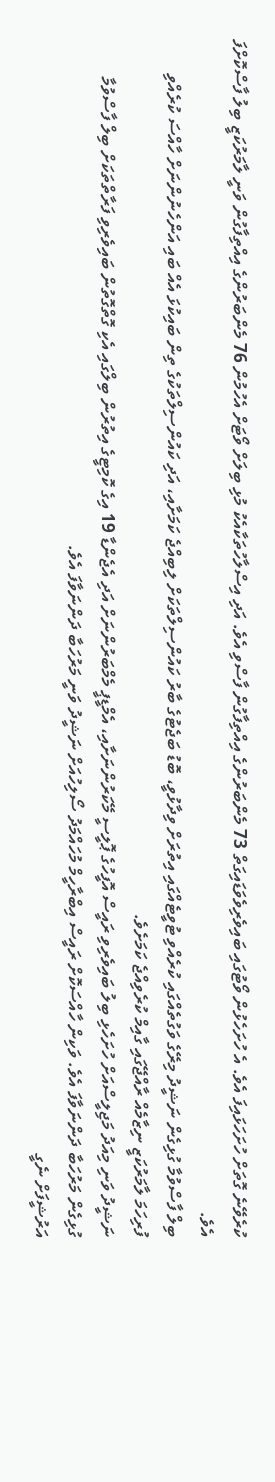ކުރެވޭނެ ގޮތަށް ހުށަހަޅައިފަ އެވެ. އެ ހުށަހެޅުން ވޯޓުގައި ބައިވެރިވެވަޑައިގަތް 73 މެންބަރުންގެ އިއްތިފާގުން ފާސްވި އެވެ. އަދި އިސްލާހުތަކާއެކު މުޅި ބިލަށް ވޯޓަށް އެހުމުން 76 މެންބަރުންގެ އިއްތިފާގުން ވަނީ ލާމަރުކަޒީ ބިލު ފާސްކޮށްފަ އެވެ.
ބިލް ފާސްވުމާ ގުޅިގެން ނަޝީދު މިރޭގެ ވަގުތެއްގައި ކުރެއްވި ޓުވީޓެއްގައި އިތުރަށް ވިދާޅުވީ، ބޮޑު ބަޖެޓުގެ ބާރު ކައުންސިލްތަކަށް ލިބިއްޖެ ކަމަށާއި، އަދި ކައުންސިލްތަކުގެ ތިން ބައިކުޅަ އެއް ބައި އަންހެނުންނަށް ހާއްސަ ކުރެއްވި ފުރިހަމަ ލާމަރުކަޒީ ނިޒާމެއް ރާއްޖޭގައި ގާއިމް ކުރެވިއްޖެ ކަމަށެވެ.
ނަޝީދު ވަނި މިއަދު މަޖިލީސްއަށް ހުށަހެޅި ބިލު ބައިވެރިވި ރައީސް އޮފީހުގެ ޕޮލީސީ މޭކަރުންނަށާއި، އެމްޑީޕީ މެމްބަރުންނަށް އަދި އެޖެންޑާ 19 އިގެ ކޮމިޓީގެ އިތުރުން ބިލްގައި އެކި ގޮތްގޮތުން ބައިވެރިވި ފަރާތްތަކަށް ބިލް ފާސްވުމާ ގުޅިގެން މަރުހަބާ ދަންނަވާފަ އެވެ. ވަކިން ހާއްސަކޮށް ރައީސް އިބްރާހީމް މުހައްމަދު ސޯލިހުއަށް ނަޝީދު ވަނީ މަރުހަބާ ދަންނަވާފަ އެވެ.
އަރުޝީފަށް ނެގީ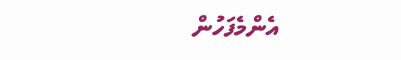އެންމެފަހުން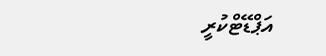އަޕްޑޭޓްކުރީ